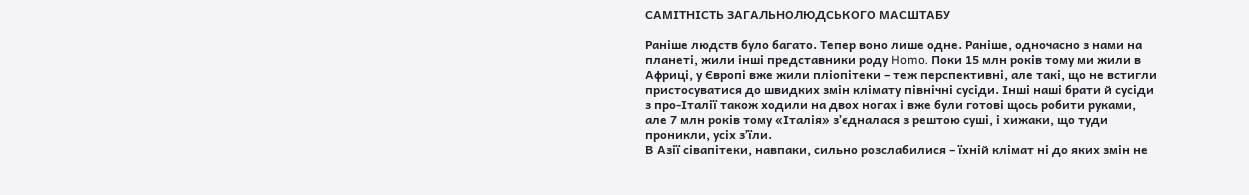САМІТНІСТЬ ЗАГАЛЬНОЛЮДСЬКОГО МАСШТАБУ

Раніше людств було багато. Тепер воно лише одне. Раніше, одночасно з нами на планеті, жили інші представники роду Homo. Поки 15 млн років тому ми жили в Африці, у Європі вже жили пліопітеки – теж перспективні, але такі, що не встигли пристосуватися до швидких змін клімату північні сусіди. Інші наші брати й сусіди з про-Італії також ходили на двох ногах і вже були готові щось робити руками, але 7 млн років тому «Італія» зʼєдналася з рештою суші, і хижаки, що туди проникли, усіх зʼїли.
В Азії сівапітеки, навпаки, сильно розслабилися – їхній клімат ні до яких змін не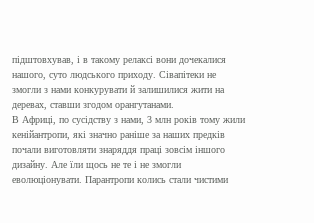підштовхував, і в такому релаксі вони дочекалися нашого, суто людського приходу. Сівапітеки не змогли з нами конкурувати й залишилися жити на деревах, ставши згодом орангутанами.
В Африці, по сусідству з нами, 3 млн років тому жили кенійантропи, які значно раніше за наших предків почали виготовляти знаряддя праці зовсім іншого дизайну. Але їли щось не те і не змогли еволюціонувати. Парантропи колись стали чистими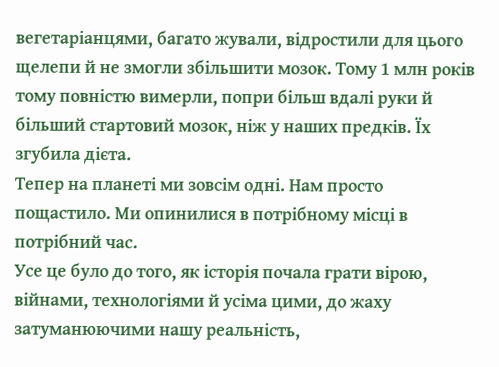вегетаріанцями, багато жували, відростили для цього щелепи й не змогли збільшити мозок. Тому 1 млн років тому повністю вимерли, попри більш вдалі руки й більший стартовий мозок, ніж у наших предків. Їх згубила дієта.
Тепер на планеті ми зовсім одні. Нам просто пощастило. Ми опинилися в потрібному місці в потрібний час.
Усе це було до того, як історія почала грати вірою, війнами, технологіями й усіма цими, до жаху затуманюючими нашу реальність,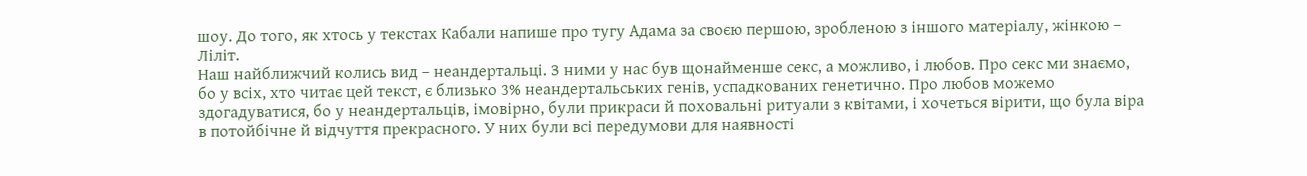шоу. До того, як хтось у текстах Кабали напише про тугу Адама за своєю першою, зробленою з іншого матеріалу, жінкою – Ліліт.
Наш найближчий колись вид – неандертальці. З ними у нас був щонайменше секс, а можливо, і любов. Про секс ми знаємо, бо у всіх, хто читає цей текст, є близько 3% неандертальських генів, успадкованих генетично. Про любов можемо здогадуватися, бо у неандертальців, імовірно, були прикраси й поховальні ритуали з квітами, і хочеться вірити, що була віра в потойбічне й відчуття прекрасного. У них були всі передумови для наявності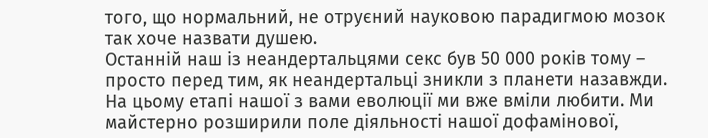того, що нормальний, не отруєний науковою парадигмою мозок так хоче назвати душею.
Останній наш із неандертальцями секс був 50 000 років тому – просто перед тим, як неандертальці зникли з планети назавжди.
На цьому етапі нашої з вами еволюції ми вже вміли любити. Ми майстерно розширили поле діяльності нашої дофамінової,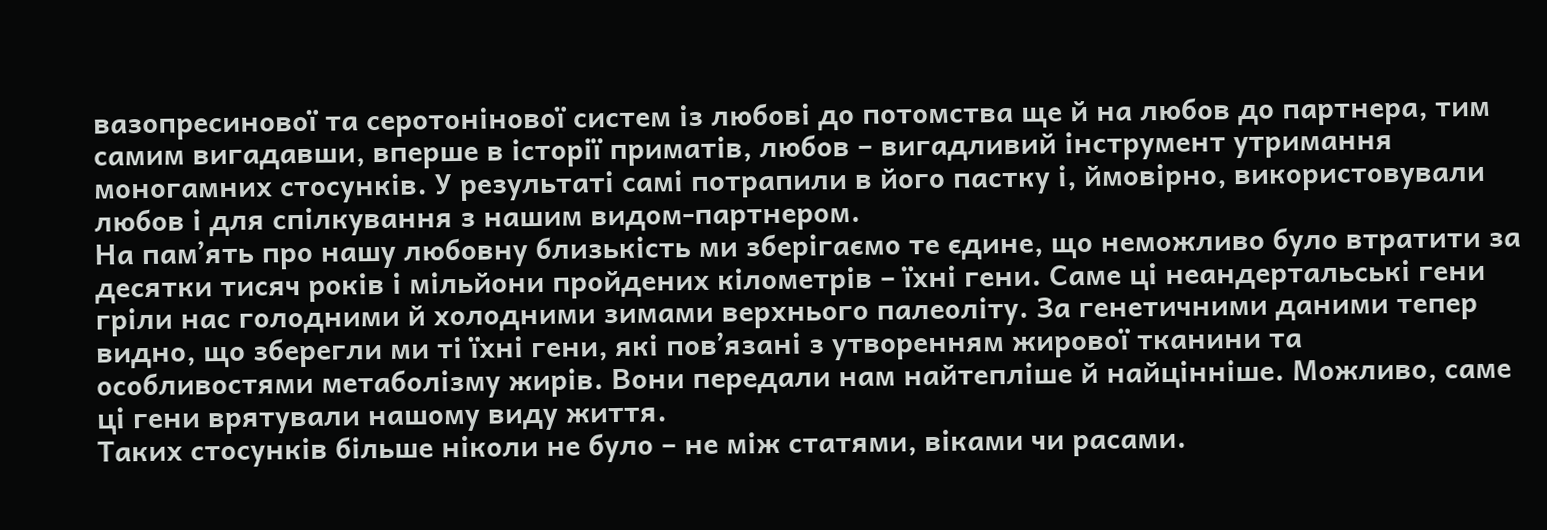вазопресинової та серотонінової систем із любові до потомства ще й на любов до партнера, тим самим вигадавши, вперше в історії приматів, любов – вигадливий інструмент утримання моногамних стосунків. У результаті самі потрапили в його пастку і, ймовірно, використовували любов і для спілкування з нашим видом-партнером.
На памʼять про нашу любовну близькість ми зберігаємо те єдине, що неможливо було втратити за десятки тисяч років і мільйони пройдених кілометрів – їхні гени. Саме ці неандертальські гени гріли нас голодними й холодними зимами верхнього палеоліту. За генетичними даними тепер видно, що зберегли ми ті їхні гени, які повʼязані з утворенням жирової тканини та особливостями метаболізму жирів. Вони передали нам найтепліше й найцінніше. Можливо, саме ці гени врятували нашому виду життя.
Таких стосунків більше ніколи не було – не між статями, віками чи расами.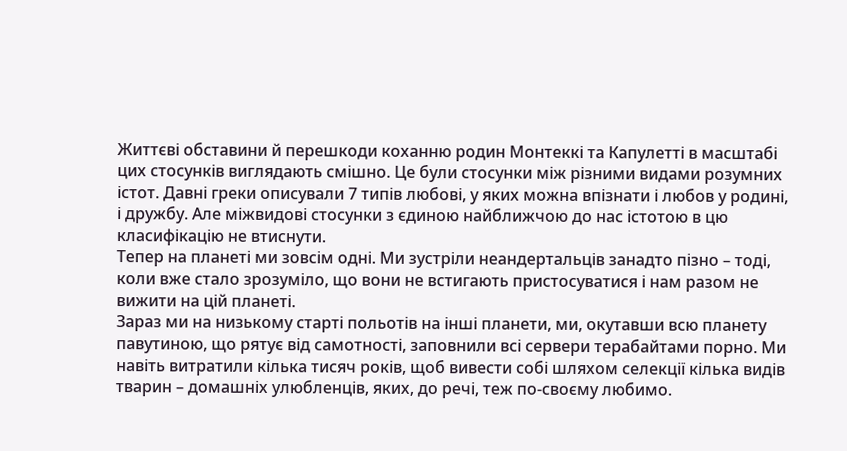Життєві обставини й перешкоди коханню родин Монтеккі та Капулетті в масштабі цих стосунків виглядають смішно. Це були стосунки між різними видами розумних істот. Давні греки описували 7 типів любові, у яких можна впізнати і любов у родині, і дружбу. Але міжвидові стосунки з єдиною найближчою до нас істотою в цю класифікацію не втиснути.
Тепер на планеті ми зовсім одні. Ми зустріли неандертальців занадто пізно – тоді, коли вже стало зрозуміло, що вони не встигають пристосуватися і нам разом не вижити на цій планеті.
Зараз ми на низькому старті польотів на інші планети, ми, окутавши всю планету павутиною, що рятує від самотності, заповнили всі сервери терабайтами порно. Ми навіть витратили кілька тисяч років, щоб вивести собі шляхом селекції кілька видів тварин – домашніх улюбленців, яких, до речі, теж по-своєму любимо.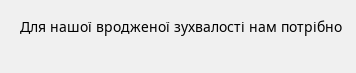Для нашої вродженої зухвалості нам потрібно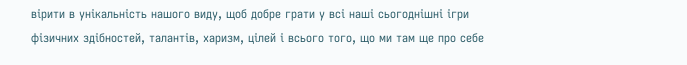вірити в унікальність нашого виду, щоб добре грати у всі наші сьогоднішні ігри фізичних здібностей, талантів, харизм, цілей і всього того, що ми там ще про себе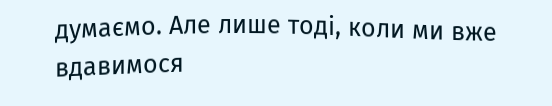думаємо. Але лише тоді, коли ми вже вдавимося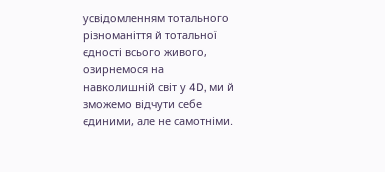усвідомленням тотального різноманіття й тотальної єдності всього живого, озирнемося на навколишній світ у 4D, ми й зможемо відчути себе єдиними, але не самотніми.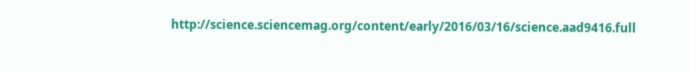http://science.sciencemag.org/content/early/2016/03/16/science.aad9416.full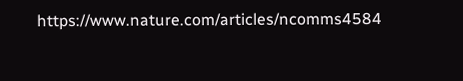https://www.nature.com/articles/ncomms4584